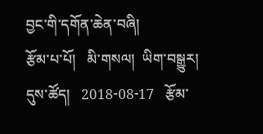བྱང་གི་དགོན་ཆེན་བཞི།
རྩོམ་པ་པོ།   མི་གསལ།  ཡིག་བསྒྱུར།       དུས་ཚོད།   2018-08-17   རྩོམ་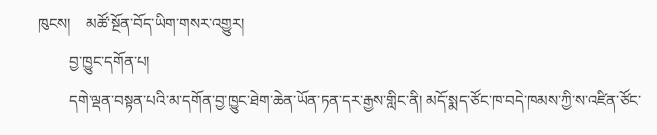ཁུངས།    མཚོ་སྔོན་བོད་ཡིག་གསར་འགྱུར།
        བྱ་ཁྱུང་དགོན་པ།
        དགེ་ལྡན་བསྟན་པའི་མ་དགོན་བྱ་ཁྱུང་ཐེག་ཆེན་ཡོན་ཏན་དར་རྒྱས་གླིང་ནི། མདོ་སྨད་ཙོང་ཁ་བདེ་ཁམས་ཀྱི་ས་འཛིན་ཙོང་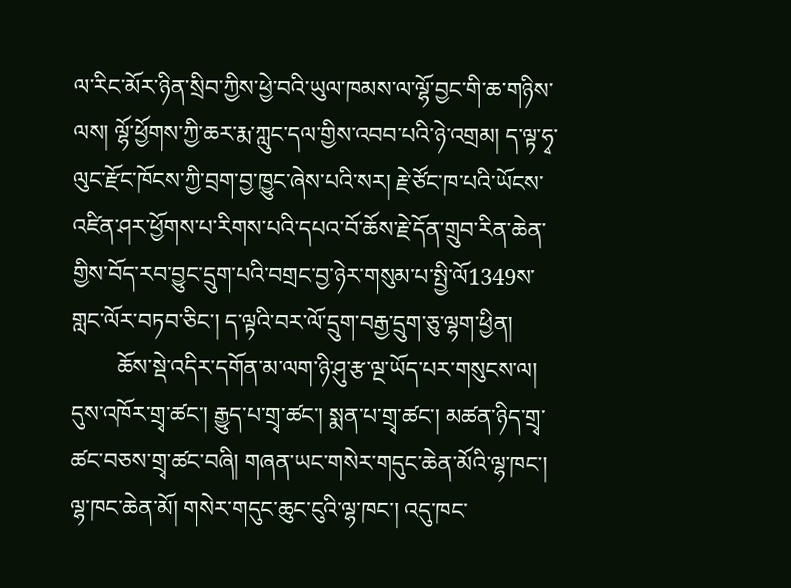ལ་རིང་མོར་ཉིན་སྲིབ་ཀྱིས་ཕྱེ་བའི་ཡུལ་ཁམས་ལ་ལྷོ་བྱང་གི་ཆ་གཉིས་ལས། ལྷོ་ཕྱོགས་ཀྱི་ཆར་རྨ་ཀླུང་དལ་གྱིས་འབབ་པའི་ཉེ་འགྲམ། ད་ལྟ་ཧྭ་ལུང་རྫོང་ཁོངས་ཀྱི་བྲག་བྱ་ཁྱུང་ཞེས་པའི་སར། རྗེ་ཙོང་ཁ་པའི་ཡོངས་འཛིན་ཤར་ཕྱོགས་པ་རིགས་པའི་དཔའ་བོ་ཆོས་རྗེ་དོན་གྲུབ་རིན་ཆེན་གྱིས་བོད་རབ་བྱུང་དྲུག་པའི་བགྲང་བྱ་ཉེར་གསུམ་པ་སྤྱི་ལོ1349ས་གླང་ལོར་བཏབ་ཅིང་། ད་ལྟའི་བར་ལོ་དྲུག་བརྒྱ་དྲུག་ཅུ་ལྷག་ཕྱིན།
        ཆོས་སྡེ་འདིར་དགོན་མ་ལག་ཉི་ཤུ་རྩ་ལྔ་ཡོད་པར་གསུངས་ལ། དུས་འཁོར་གྲྭ་ཚང་། རྒྱུད་པ་གྲྭ་ཚང་། སྨན་པ་གྲྭ་ཚང་། མཚན་ཉིད་གྲྭ་ཚང་བཅས་གྲྭ་ཚང་བཞི། གཞན་ཡང་གསེར་གདུང་ཆེན་མོའི་ལྷ་ཁང་། ལྷ་ཁང་ཆེན་མོ། གསེར་གདུང་ཆུང་ངུའི་ལྷ་ཁང་། འདུ་ཁང་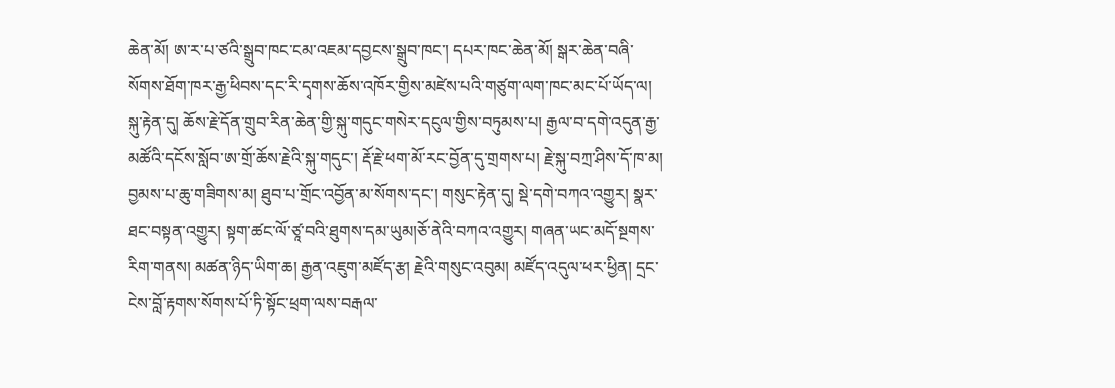ཆེན་མོ། ཨ་ར་པ་ཙའི་སྒྲུབ་ཁང་ངམ་འཇམ་དབྱངས་སྒྲུབ་ཁང་། དཔར་ཁང་ཆེན་མོ། སྒར་ཆེན་བཞི་སོགས་ཐོག་ཁར་རྒྱ་ཕིབས་དང་རི་དྭགས་ཆོས་འཁོར་གྱིས་མཛེས་པའི་གཙུག་ལག་ཁང་མང་པོ་ཡོད་ལ། སྐུ་རྟེན་དུ། ཆོས་རྗེ་དོན་གྲུབ་རིན་ཆེན་གྱི་སྐུ་གདུང་གསེར་དངུལ་གྱིས་བཏུམས་པ། རྒྱལ་བ་དགེ་འདུན་རྒྱ་མཚོའི་དངོས་སློབ་ཨ་གྲོ་ཆོས་རྗེའི་སྐུ་གདུང་། རྡོ་རྗེ་ཕག་མོ་རང་བྱོན་དུ་གྲགས་པ། རྗེ་སྐུ་བཀྲ་ཤིས་དོ་ཁ་མ། བྱམས་པ་ཆུ་གཟིགས་མ། ཐུབ་པ་གྲོང་འབྱོན་མ་སོགས་དང་། གསུང་རྟེན་དུ། སྡེ་དགེ་བཀའ་འགྱུར། སྣར་ཐང་བསྟན་འགྱུར། སྟག་ཚང་ལོ་ཙཱ་བའི་ཐུགས་དམ་ཡུམ།ཅོ་ནེའི་བཀའ་འགྱུར། གཞན་ཡང་མདོ་སྔགས་རིག་གནས། མཚན་ཉིད་ཡིག་ཆ། རྒྱན་འཇུག་མཛོད་རྩ། རྗེའི་གསུང་འབུམ། མཛོད་འདུལ་ཕར་ཕྱིན། དྲང་ངེས་བློ་རྟགས་སོགས་པོ་ཏི་སྟོང་ཕྲག་ལས་བརྒལ་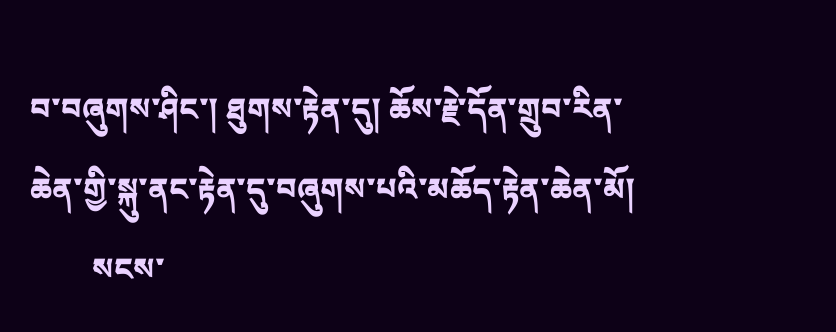བ་བཞུགས་ཤིང་། ཐུགས་རྟེན་དུ། ཆོས་རྗེ་དོན་གྲུབ་རིན་ཆེན་གྱི་སྐུ་ནང་རྟེན་དུ་བཞུགས་པའི་མཆོད་རྟེན་ཆེན་མོ།
        སངས་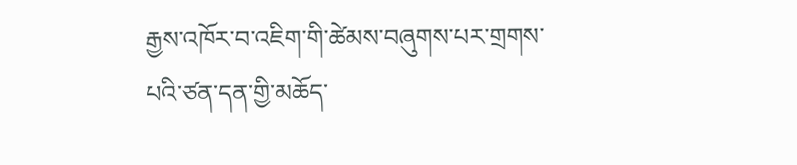རྒྱས་འཁོར་བ་འཇིག་གི་ཚེམས་བཞུགས་པར་གྲགས་པའི་ཙན་དན་གྱི་མཆོད་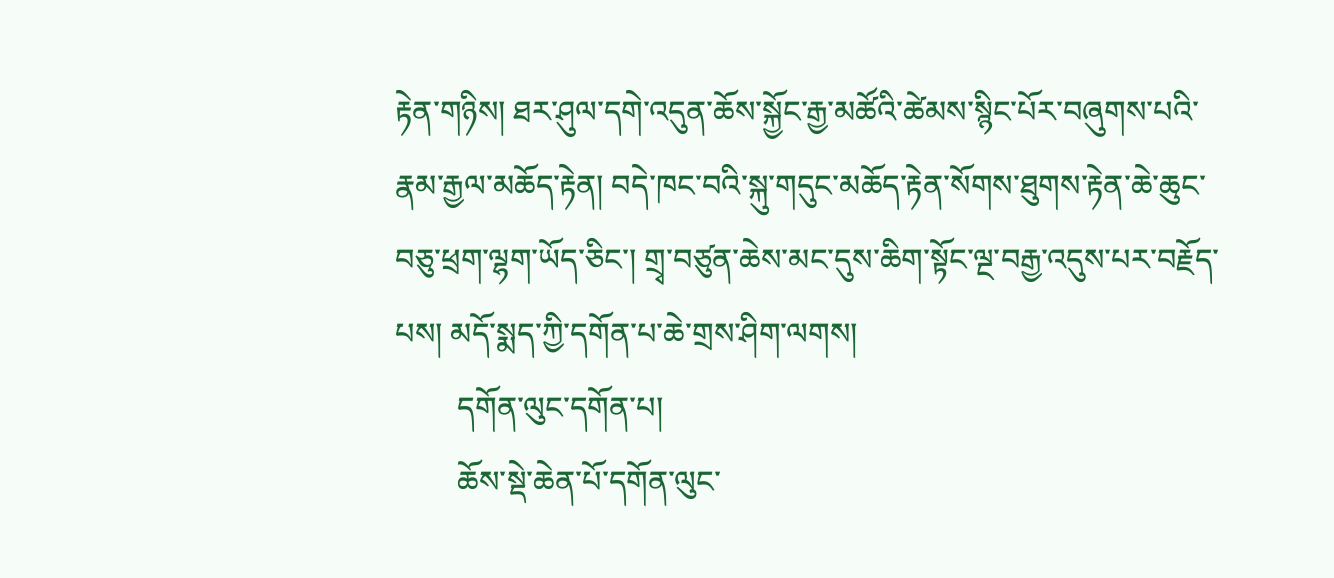རྟེན་གཉིས། ཐར་ཤུལ་དགེ་འདུན་ཆོས་སྐྱོང་རྒྱ་མཚོའི་ཚེམས་སྙིང་པོར་བཞུགས་པའི་རྣམ་རྒྱལ་མཆོད་རྟེན། བདེ་ཁང་བའི་སྐུ་གདུང་མཆོད་རྟེན་སོགས་ཐུགས་རྟེན་ཆེ་ཆུང་བཅུ་ཕྲག་ལྷག་ཡོད་ཅིང་། གྲྭ་བཙུན་ཆེས་མང་དུས་ཆིག་སྟོང་ལྔ་བརྒྱ་འདུས་པར་བརྗོད་པས། མདོ་སྨད་ཀྱི་དགོན་པ་ཆེ་གྲས་ཤིག་ལགས།
        དགོན་ལུང་དགོན་པ།
        ཆོས་སྡེ་ཆེན་པོ་དགོན་ལུང་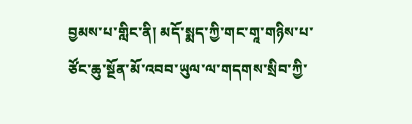བྱམས་པ་གླིང་ནི། མདོ་སྨད་ཀྱི་གང་གཱ་གཉིས་པ་ཙོང་ཆུ་སྔོན་མོ་འབབ་ཡུལ་ལ་གདགས་སྲིབ་ཀྱི་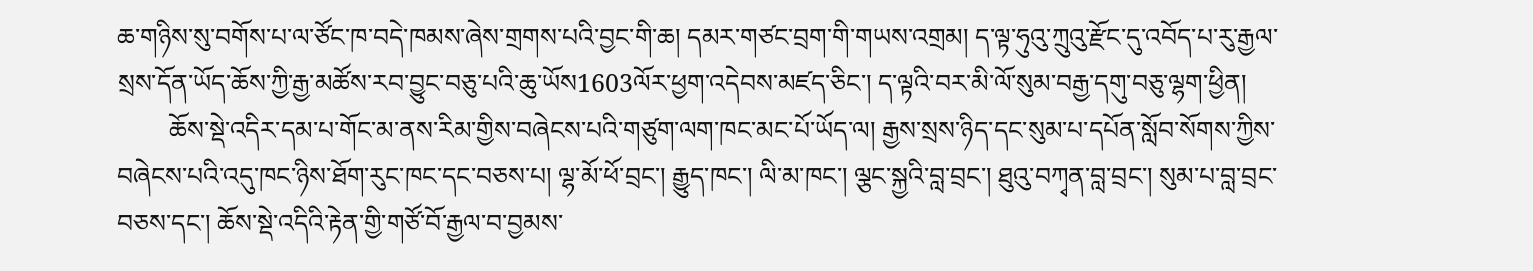ཆ་གཉིས་སུ་བགོས་པ་ལ་ཙོང་ཁ་བདེ་ཁམས་ཞེས་གྲགས་པའི་བྱང་གི་ཆ། དམར་གཙང་བྲག་གི་གཡས་འགྲམ། ད་ལྟ་ཧུའུ་ཀྲུའུ་རྫོང་དུ་འབོད་པ་རུ་རྒྱལ་སྲས་དོན་ཡོད་ཆོས་ཀྱི་རྒྱ་མཚོས་རབ་བྱུང་བཅུ་པའི་ཆུ་ཡོས1603ལོར་ཕྱག་འདེབས་མཛད་ཅིང་། ད་ལྟའི་བར་མི་ལོ་སུམ་བརྒྱ་དགུ་བཅུ་ལྷག་ཕྱིན།
        ཆོས་སྡེ་འདིར་དམ་པ་གོང་མ་ནས་རིམ་གྱིས་བཞེངས་པའི་གཙུག་ལག་ཁང་མང་པོ་ཡོད་ལ། རྒྱས་སྲས་ཉིད་དང་སུམ་པ་དཔོན་སློབ་སོགས་ཀྱིས་བཞེངས་པའི་འདུ་ཁང་ཉིས་ཐོག་རུང་ཁང་དང་བཅས་པ། ལྷ་མོ་ཕོ་བྲང་། རྒྱུད་ཁང་། ལི་མ་ཁང་། ལྕང་སྐྱའི་བླ་བྲང་། ཐུའུ་བཀྭན་བླ་བྲང་། སུམ་པ་བླ་བྲང་བཅས་དང་། ཆོས་སྡེ་འདིའི་རྟེན་གྱི་གཙོ་བོ་རྒྱལ་བ་བྱམས་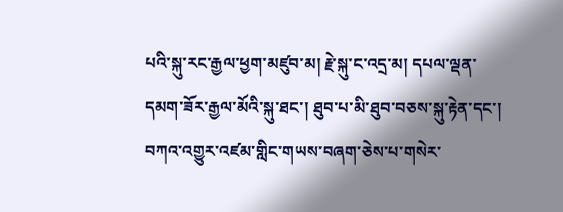པའི་སྐུ་རང་རྒྱལ་ཕྱག་མཛུབ་མ། རྗེ་སྐུ་ང་འདྲ་མ། དཔལ་ལྡན་དམག་ཟོར་རྒྱལ་མོའི་སྐུ་ཐང་། ཐུབ་པ་མི་ཐུབ་བཅས་སྐུ་རྟེན་དང་། བཀའ་འགྱུར་འཛམ་གླིང་གཡས་བཞག་ཅེས་པ་གསེར་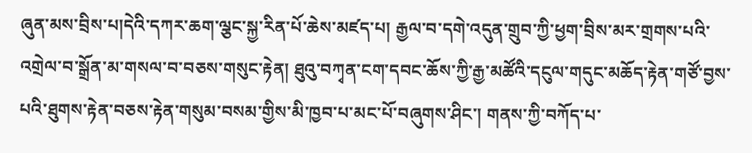ཞུན་མས་བྲིས་པ།དེའི་དཀར་ཆག་ལྕང་སྐྱ་རིན་པོ་ཆེས་མཛད་པ། རྒྱལ་བ་དགེ་འདུན་གྲུབ་ཀྱི་ཕྱག་བྲིས་མར་གྲགས་པའི་འགྲེལ་བ་སྒྲོན་མ་གསལ་བ་བཅས་གསུང་རྟེན། ཐུའུ་བཀྭན་ངག་དབང་ཆོས་ཀྱི་རྒྱ་མཚོའི་དངུལ་གདུང་མཆོད་རྟེན་གཙོ་བྱས་པའི་ཐུགས་རྟེན་བཅས་རྟེན་གསུམ་བསམ་གྱིས་མི་ཁྱབ་པ་མང་པོ་བཞུགས་ཤིང་། གནས་ཀྱི་བཀོད་པ་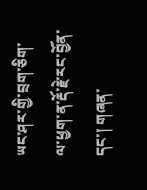ཡང་ཤར་གྱི་བྲག་ཅིག་ལ་ཕྱག་ན་རྡོ་རྗེ་རང་བྱོན་དང་། གཞན་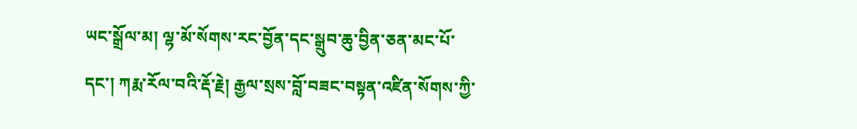ཡང་སྒྲོལ་མ། ལྷ་མོ་སོགས་རང་བྱོན་དང་སྒྲུབ་ཆུ་བྱིན་ཅན་མང་པོ་དང་། ཀརྨ་རོལ་བའི་རྡོ་རྗེ། རྒྱལ་སྲས་བློ་བཟང་བསྟན་འཛིན་སོགས་ཀྱི་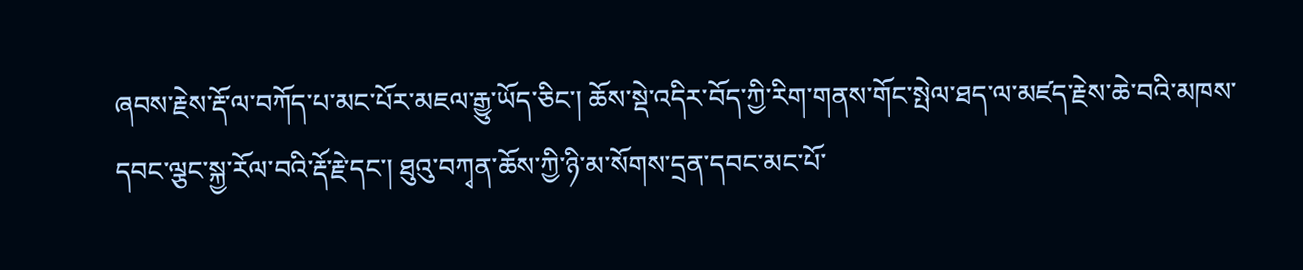ཞབས་རྗེས་རྡོ་ལ་བཀོད་པ་མང་པོར་མཇལ་རྒྱུ་ཡོད་ཅིང་། ཆོས་སྡེ་འདིར་བོད་ཀྱི་རིག་གནས་གོང་སྤེལ་ཐད་ལ་མཛད་རྗེས་ཆེ་བའི་མཁས་དབང་ལྕང་སྐྱ་རོལ་བའི་རྡོ་རྗེ་དང་། ཐུའུ་བཀྭན་ཆོས་ཀྱི་ཉི་མ་སོགས་དྲན་དབང་མང་པོ་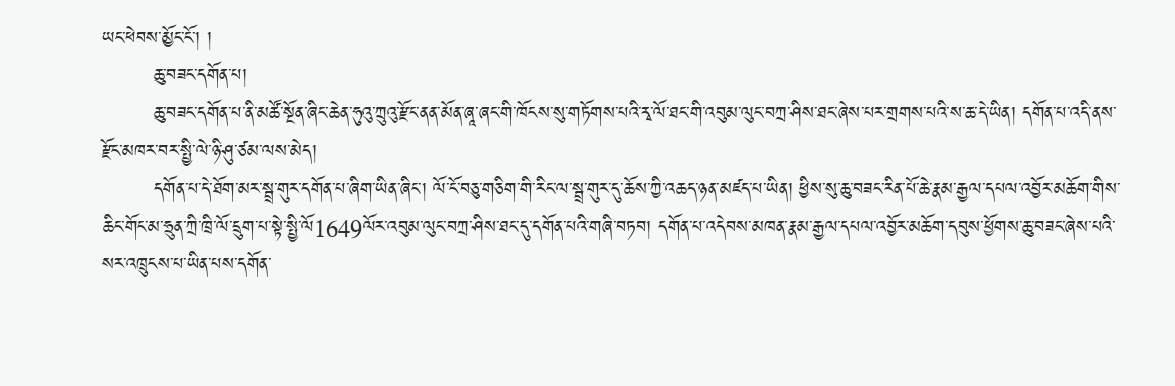ཡང་ཕེབས་མྱོང་ངོ་། །
        ཆུ་བཟང་དགོན་པ།
        ཆུ་བཟང་དགོན་པ་ནི་མཚོ་སྔོན་ཞིང་ཆེན་ཧུའུ་ཀྲུའུ་རྫོང་ནན་མོན་ཞཱ་ཞང་གི་ཁོངས་སུ་གཏོགས་པའི་རྭ་ལོ་ཐང་གི་འབུམ་ལུང་བཀྲ་ཤིས་ཐང་ཞེས་པར་གྲགས་པའི་ས་ཆ་དེ་ཡིན། དགོན་པ་འདི་ནས་རྫོང་མཁར་བར་སྤྱི་ལེ་ཉི་ཤུ་ཙམ་ལས་མེད།
        དགོན་པ་དེ་ཐོག་མར་སྦྲ་གུར་དགོན་པ་ཞིག་ཡིན་ཞིང་། ལོ་ངོ་བཅུ་གཅིག་གི་རིང་ལ་སྦྲ་གུར་དུ་ཆོས་ཀྱི་འཆད་ཉན་མཛད་པ་ཡིན། ཕྱིས་སུ་ཆུ་བཟང་རིན་པོ་ཆེ་རྣམ་རྒྱལ་དཔལ་འབྱོར་མཆོག་གིས་ཆིང་གོང་མ་ཧྲུན་ཀྲི་ཁྲི་ལོ་དྲུག་པ་སྟེ་སྤྱི་ལོ1649ལོར་འབུམ་ལུང་བཀྲ་ཤིས་ཐང་དུ་དགོན་པའི་གཞི་བཏབ། དགོན་པ་འདེབས་མཁན་རྣམ་རྒྱལ་དཔལ་འབྱོར་མཆོག་དབུས་ཕྱོགས་ཆུ་བཟང་ཞེས་པའི་སར་འཁྲུངས་པ་ཡིན་པས་དགོན་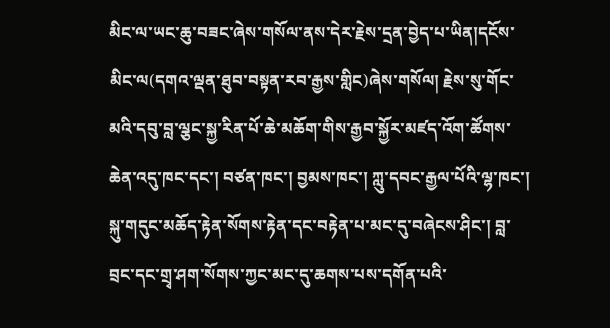མིང་ལ་ཡང་ཆུ་བཟང་ཞེས་གསོལ་ནས་དེར་རྗེས་དྲན་བྱེད་པ་ཡིན།དངོས་མིང་ལ(དགའ་ལྡན་ཐུབ་བསྟན་རབ་རྒྱས་གླིང)ཞེས་གསོལ། རྗེས་སུ་གོང་མའི་དབུ་བླ་ལྕང་སྐྱ་རིན་པོ་ཆེ་མཆོག་གིས་རྒྱབ་སྐྱོར་མཛད་འོག་ཚོགས་ཆེན་འདུ་ཁང་དང་། བཙན་ཁང་། བྱམས་ཁང་། ཀླུ་དབང་རྒྱལ་པོའི་ལྷ་ཁང་། སྐུ་གདུང་མཆོད་རྟེན་སོགས་རྟེན་དང་བརྟེན་པ་མང་དུ་བཞེངས་ཤིང་། བླ་བྲང་དང་གྲྭ་ཤག་སོགས་ཀྱང་མང་དུ་ཆགས་པས་དགོན་པའི་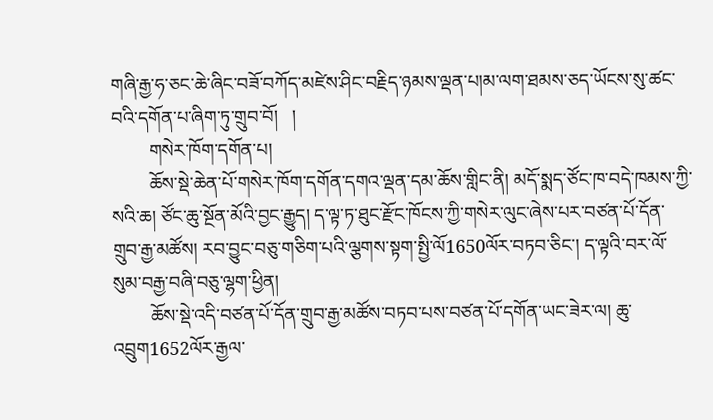གཞི་རྒྱ་ཧ་ཅང་ཆེ་ཞིང་བཟོ་བཀོད་མཛེས་ཤིང་བརྗིད་ཉམས་ལྡན་པ།མ་ལག་ཐམས་ཅད་ཡོངས་སུ་ཚང་བའི་དགོན་པ་ཞིག་ཏུ་གྲུབ་བོ།   །
        གསེར་ཁོག་དགོན་པ།
        ཆོས་སྡེ་ཆེན་པོ་གསེར་ཁོག་དགོན་དགའ་ལྡན་དམ་ཆོས་གླིང་ནི། མདོ་སྨད་ཙོང་ཁ་བདེ་ཁམས་ཀྱི་སའི་ཆ། ཙོང་ཆུ་སྔོན་མོའི་བྱང་རྒྱུད། ད་ལྟ་ཏ་ཐུང་རྫོང་ཁོངས་ཀྱི་གསེར་ལུང་ཞེས་པར་བཙན་པོ་དོན་གྲུབ་རྒྱ་མཚོས། རབ་བྱུང་བཅུ་གཅིག་པའི་ལྕགས་སྟག་སྤྱི་ལོ1650ལོར་བཏབ་ཅིང་། ད་ལྟའི་བར་ལོ་སུམ་བརྒྱ་བཞི་བཅུ་ལྷག་ཕྱིན།
        ཆོས་སྡེ་འདི་བཙན་པོ་དོན་གྲུབ་རྒྱ་མཚོས་བཏབ་པས་བཙན་པོ་དགོན་ཡང་ཟེར་ལ། ཆུ་འབྲུག1652ལོར་རྒྱལ་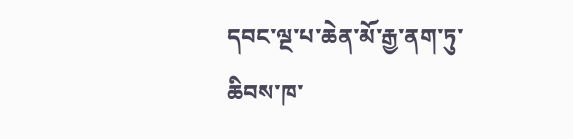དབང་ལྔ་པ་ཆེན་མོ་རྒྱ་ནག་ཏུ་ཆིབས་ཁ་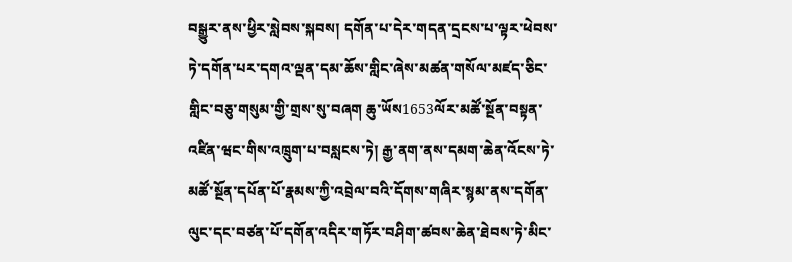བསྒྱུར་ནས་ཕྱིར་སླེབས་སྐབས། དགོན་པ་དེར་གདན་དྲངས་པ་ལྟར་ཕེབས་ཏེ་དགོན་པར་དགའ་ལྡན་དམ་ཆོས་གླིང་ཞེས་མཚན་གསོལ་མཛད་ཅིང་གླིང་བཅུ་གསུམ་གྱི་གྲས་སུ་བཞག ཆུ་ཡོས1653ལོར་མཚོ་སྔོན་བསྟན་འཛིན་ཝང་གིས་འཁྲུག་པ་བསླངས་ཏེ། རྒྱ་ནག་ནས་དམག་ཆེན་འོངས་ཏེ་མཚོ་སྔོན་དཔོན་པོ་རྣམས་ཀྱི་འབྲེལ་བའི་དོགས་གཞིར་སྙམ་ནས་དགོན་ལུང་དང་བཙན་པོ་དགོན་འདིར་གཏོར་བཤིག་ཚབས་ཆེན་ཐེབས་ཏེ་མིང་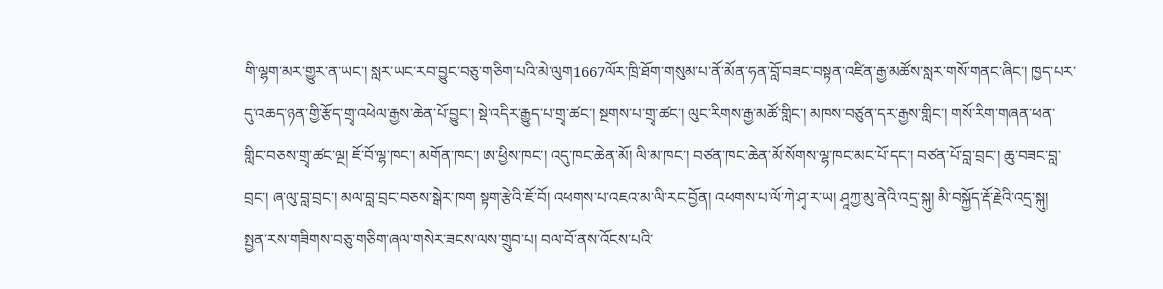གི་ལྷག་མར་གྱུར་ན་ཡང་། སླར་ཡང་རབ་བྱུང་བཅུ་གཅིག་པའི་མེ་ལུག1667ལོར་ཁྲི་ཐོག་གསུམ་པ་ནོ་མོན་ཧན་བློ་བཟང་བསྟན་འཛིན་རྒྱ་མཚོས་སླར་གསོ་གནང་ཞིང་། ཁྱད་པར་དུ་འཆད་ཉན་གྱི་རྩོད་གྲྭ་འཕེལ་རྒྱས་ཆེན་པོ་བྱུང་། སྡེ་འདིར་རྒྱུད་པ་གྲྭ་ཚང་། སྔགས་པ་གྲྭ་ཚང་། ལུང་རིགས་རྒྱ་མཚོ་གླིང་། མཁས་བཙུན་དར་རྒྱས་གླིང་། གསོ་རིག་གཞན་ཕན་གླིང་བཅས་གྲྭ་ཚང་ལྔ། ཇོ་བོ་ལྷ་ཁང་། མགོན་ཁང་། ཨ་ཕྱིས་ཁང་། འདུ་ཁང་ཆེན་མོ། ལི་མ་ཁང་། བཙན་ཁང་ཆེན་མོ་སོགས་ལྷ་ཁང་མང་པོ་དང་། བཙན་པོ་བླ་བྲང་། ཆུ་བཟང་བླ་བྲང་། ཞ་ལུ་བླ་བྲང་། མལ་བླ་བྲང་བཅས་སྒེར་ཁག སྟག་རྩེའི་ཇོ་བོ། འཕགས་པ་འཇའ་མ་ལི་རང་བྱོན། འཕགས་པ་ལོ་ཀེ་ཤྭ་ར་ཡ། ཤཱཀྱ་མུ་ནེའི་འདྲ་སྐུ། མི་བསྐྱོད་རྡོ་རྗེའི་འདྲ་སྐུ། སྤྱན་རས་གཟིགས་བཅུ་གཅིག་ཞལ་གསེར་ཟངས་ལས་གྲུབ་པ། བལ་བོ་ནས་འོངས་པའི་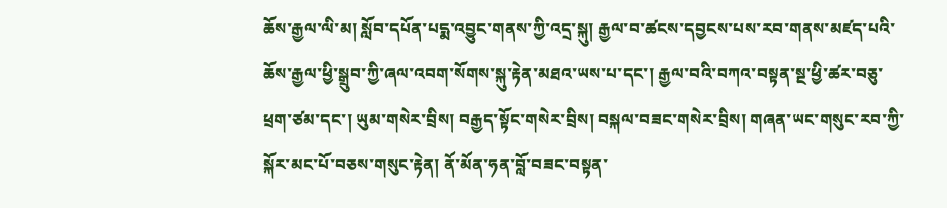ཆོས་རྒྱལ་ལི་མ། སློབ་དཔོན་པདྨ་འབྱུང་གནས་ཀྱི་འདྲ་སྐུ། རྒྱལ་བ་ཚངས་དབྱངས་པས་རབ་གནས་མཛད་པའི་ཆོས་རྒྱལ་ཕྱི་སྒྲུབ་ཀྱི་ཞལ་འབག་སོགས་སྐུ་རྟེན་མཐའ་ཡས་པ་དང་། རྒྱལ་བའི་བཀའ་བསྟན་སྔ་ཕྱི་ཚར་བཅུ་ཕྲག་ཙམ་དང་། ཡུམ་གསེར་བྲིས། བརྒྱད་སྟོང་གསེར་བྲིས། བསྐལ་བཟང་གསེར་བྲིས། གཞན་ཡང་གསུང་རབ་ཀྱི་སྐོར་མང་པོ་བཅས་གསུང་རྟེན། ནོ་མོན་ཧན་བློ་བཟང་བསྟན་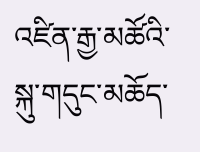འཛིན་རྒྱ་མཚོའི་སྐུ་གདུང་མཆོད་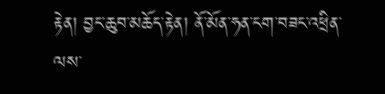རྟེན། བྱང་ཆུབ་མཆོད་རྟེན། ནོ་མོན་ཧན་ངག་བཟང་འཕྲིན་ལས་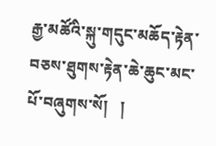རྒྱ་མཚོའི་སྐུ་གདུང་མཆོད་རྟེན་བཅས་ཐུགས་རྟེན་ཆེ་ཆུང་མང་པོ་བཞུགས་སོ།   །